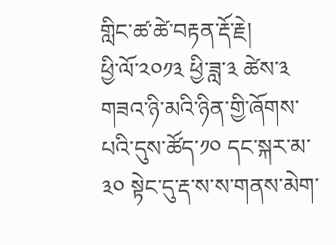གླིང་ཚ་ཚེ་བརྟན་རྡོ་རྗེ།
ཕྱི་ལོ་༢༠༡༣ ཕྱི་ཟླ་༣ ཚེས་༣ གཟའ་ཉི་མའི་ཉིན་གྱི་ཞོགས་པའི་དུས་ཚོད་༡༠ དང་སྐར་མ་༣༠ སྟེང་དུ་རྡ་ས་ས་གནས་མེག་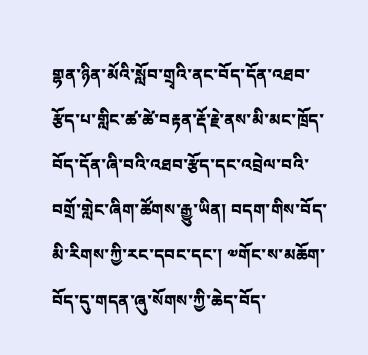གྷན་ཉིན་མོའི་སློབ་གྲྭའི་ནང་བོད་དོན་འཐབ་རྩོད་པ་གླིང་ཚ་ཚེ་བརྟན་རྡོ་རྗེ་ནས་མི་མང་ཁྲོད་བོད་དོན་ཞི་བའི་འཐབ་རྩོད་དང་འབྲེལ་བའི་བགྲོ་གླེང་ཞིག་ཚོགས་རྒྱུ་ཡིན། བདག་གིས་བོད་མི་རིགས་ཀྱི་རང་དབང་དང་། ༧གོང་ས་མཆོག་བོད་དུ་གདན་ཞུ་སོགས་ཀྱི་ཆེད་བོད་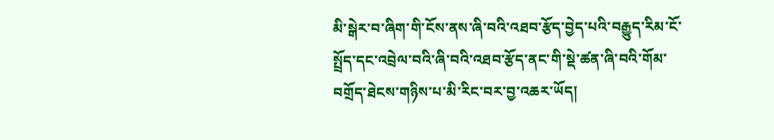མི་སྒེར་བ་ཞིག་གི་ངོས་ནས་ཞི་བའི་འཐབ་རྩོད་བྱེད་པའི་བརྒྱུད་རིམ་ངོ་སྤྲོད་དང་འབྲེལ་བའི་ཞི་བའི་འཐབ་རྩོད་ནང་གི་སྡེ་ཚན་ཞི་བའི་གོམ་བགྲོད་ཐེངས་གཉིས་པ་མི་རིང་བར་བྱ་འཆར་ཡོད།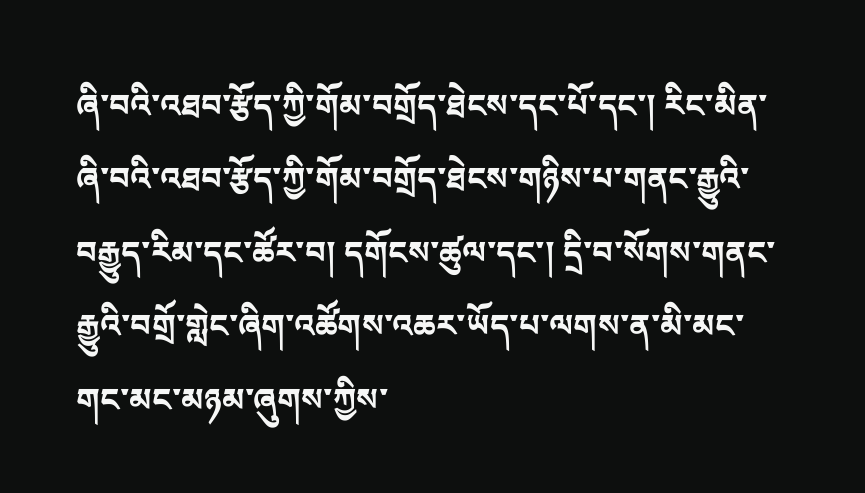ཞི་བའི་འཐབ་རྩོད་ཀྱི་གོམ་བགྲོད་ཐེངས་དང་པོ་དང་། རིང་མིན་ཞི་བའི་འཐབ་རྩོད་ཀྱི་གོམ་བགྲོད་ཐེངས་གཉིས་པ་གནང་རྒྱུའི་བརྒྱུད་རིམ་དང་ཚོར་བ། དགོངས་ཚུལ་དང་། དྲི་བ་སོགས་གནང་རྒྱུའི་བགྲོ་གླེང་ཞིག་འཚོགས་འཆར་ཡོད་པ་ལགས་ན་མི་མང་གང་མང་མཉམ་ཞུགས་ཀྱིས་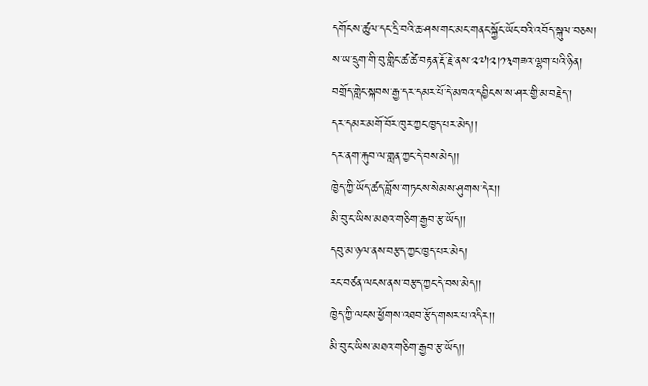དགོངས་ཚུལ་དང་དྲི་བའི་ཆ་ཤས་གང་མང་གནང་སྐྱོང་ཡོང་བའི་འབོད་སྐུལ་བཅས།
ས་ཡ་དྲུག་གི་བུ་གླིང་ཚ་ཚེ་བརྟན་རྡོ་རྗེ་ནས་༢༧།༢།༡༣གཟའ་ལྷག་པའི་ཉིན།
བགྲོད་གླེང་སྐབས་རྒྱ་དར་དམར་པོ་དེ་མཁའ་དབྱིངས་ས་ཤར་གྱི་མ་བརྗེད་།
དར་དམར་མགོ་བོར་ཁུར་ཀྱང་ཁྱད་པར་མེད།།
དར་ནག་རྐུབ་ལ་གླན་ཀྱང་དེ་བས་མེད།།
ཁྱེད་ཀྱི་ཡོད་ཚད་བློས་གཏངས་སེམས་ཤུགས་དེར།།
མི་བུ་ང་ཡིས་མཐའ་གཅིག་རྒྱབ་རྩ་ཡོད།།
དབུ་མ་ཉལ་ནས་བརྩད་ཀྱང་ཁྱད་པར་མེད།
རང་བཙན་ལངས་ནས་བརྩད་ཀྱང་དེ་བས་མེད།།
ཁྱེད་ཀྱི་ལངས་ཕྱོགས་འཐབ་རྩོད་གསར་པ་འདིར།།
མི་བུ་ང་ཡིས་མཐའ་གཅིག་རྒྱབ་རྩ་ཡོད།།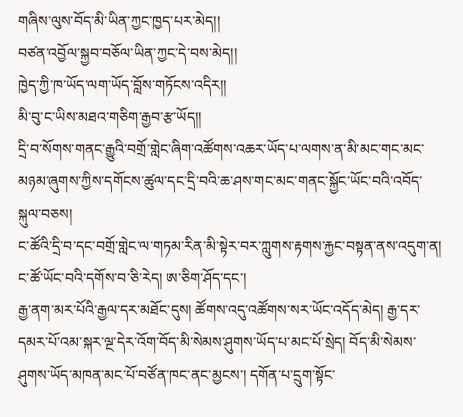གཞིས་ལུས་བོད་མི་ཡིན་ཀྱང་ཁྱད་པར་མེད།།
བཙན་འབྱོལ་སྐྱབ་བཅོལ་ཡིན་ཀྱང་དེ་བས་མེད།།
ཁྱེད་ཀྱི་ཁ་ཡོད་ལག་ཡོད་བློས་གཏོངས་འདིར།།
མི་བུ་ང་ཡིས་མཐའ་གཅིག་རྒྱབ་རྩ་ཡོད།།
དྲི་བ་སོགས་གནང་རྒྱུའི་བགྲོ་གླེང་ཞིག་འཚོགས་འཆར་ཡོད་པ་ལགས་ན་མི་མང་གང་མང་མཉམ་ཞུགས་ཀྱིས་དགོངས་ཚུལ་དང་དྲི་བའི་ཆ་ཤས་གང་མང་གནང་སྐྱོང་ཡོང་བའི་འབོད་སྐུལ་བཅས།
ང་ཚོའི་དྲི་བ་དང་བགྲོ་གླེང་ལ་གཏམ་རིན་མི་སྟེར་བར་ཀླུགས་རྟགས་རྐྱང་བསྟན་ནས་འདུག་ན། ང་ཚོ་ཡོང་བའི་དགོས་བ་ཅི་རེད། ཨ་ཅིག་ཤོད་དང་།
རྒྱ་ནག་མར་པོའི་རྒྱལ་དར་མཐོང་དུས། ཚོགས་འདུ་འཚོགས་སར་ཡོང་འདོད་མེད། རྒྱ་དར་དམར་པོ་འམ་སྐར་ལྔ་དེར་འོག་བོད་མི་སེམས་ཤུགས་ཡོད་པ་མང་པོ་སྲེད། བོད་མི་སེམས་ཤུགས་ཡོད་མཁན་མང་པོ་བཙོན་ཁང་ནང་མྱངས་། དགོན་པ་དྲུག་སྟོང་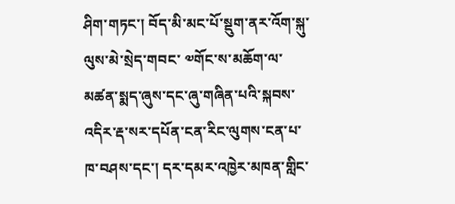ཤིག་གཏང་། བོད་མི་མང་པོ་སྡུག་ནར་འོག་སྐུ་ལུས་མེ་སྲེད་གབང་ ༧གོང་ས་མཆོག་ལ་མཚན་སྨད་ཞུས་དང་ཞུ་གཞིན་པའི་སྐབས་འདིར་རྡ་སར་དཔོན་ངན་རིང་ལུགས་ངན་པ་ཁ་བཤས་དང་། དར་དམར་འཁྱེར་མཁན་གླིང་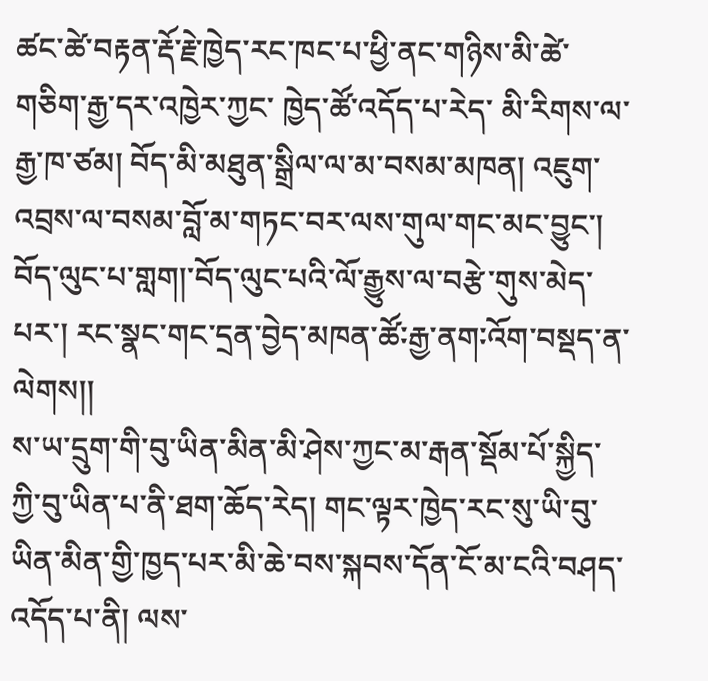ཚང་ཚེ་བརྟན་རྡོ་རྗེ་ཁྱེད་རང་ཁང་པ་ཕྱི་ནང་གཉིས་མི་ཚེ་གཅིག་རྒྱ་དར་འཁྱེར་ཀྱང་ ཁྱེད་ཚོ་འདོད་པ་རེད་ མི་རིགས་ལ་རྒྱ་ཁ་ཙམ། བོད་མི་མཐུན་སྒྲིལ་ལ་མ་བསམ་མཁན། འཇུག་འབྲས་ལ་བསམ་བློ་མ་གཏང་བར་ལས་གུལ་གང་མང་བྱུང་། བོད་ལུང་པ་གླག།་བོད་ལུང་པའི་ལོ་རྒྱུས་ལ་བརྩེ་གུས་མེད་པར་། རང་སྣང་གང་དྲན་བྱེད་མཁན་ཚོ࿒རྒྱ་ནག࿒འོག་བསྡད་ན་ལེགས།།
ས་ཡ་དྲུག་གི་བུ་ཡིན་མིན་མི་ཤེས་ཀྱང་མ་རྒན་སྡོམ་པོ་སྐྱིད་ཀྱི་བུ་ཡིན་པ་ནི་ཐག་ཆོད་རེད། གང་ལྟར་ཁྱེད་རང་སུ་ཡི་བུ་ཡིན་མིན་གྱི་ཁྱད་པར་མི་ཆེ་བས་སྐབས་དོན་ངོ་མ་ངའི་བཤད་འདོད་པ་ནི། ལས་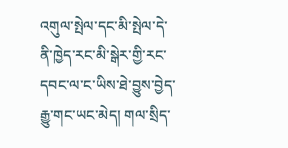འགུལ་སྤེལ་དང་མི་སྤེལ་དེ་ནི་ཁྱེད་རང་མི་སྒེར་གྱི་རང་དབང་ལ་ང་ཡིས་ཐེ་བྱུས་བྱེད་རྒྱུ་གང་ཡང་མེད། གལ་སྲིད་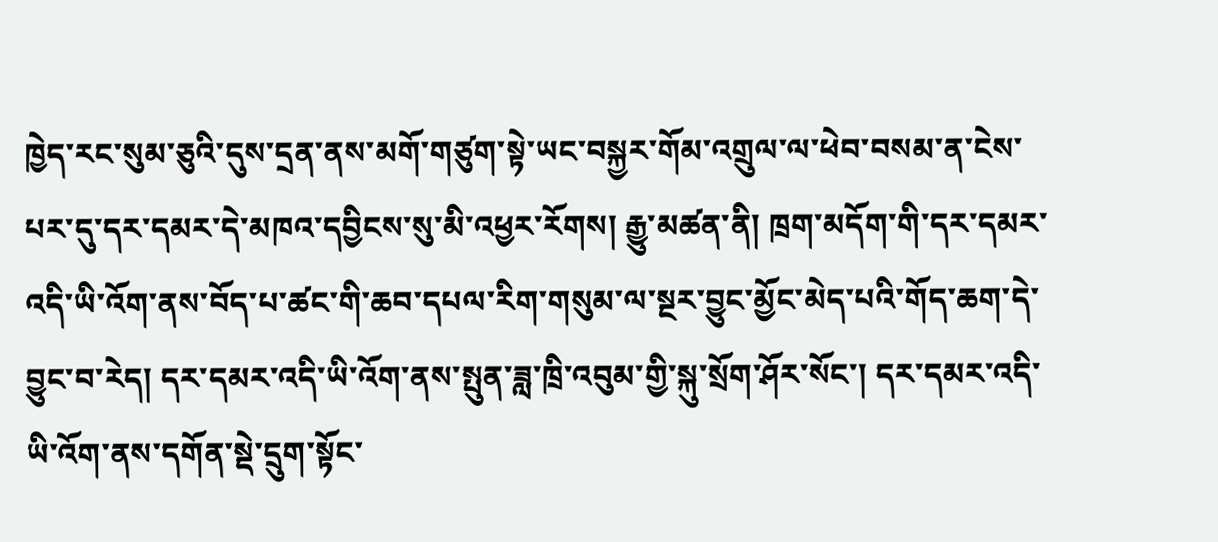ཁྱེད་རང་སུམ་ཅུའི་དུས་དྲན་ནས་མགོ་གཙུག་སྟེ་ཡང་བསྐྱར་གོམ་འགྲུལ་ལ་ཕེབ་བསམ་ན་ངེས་པར་དུ་དར་དམར་དེ་མཁའ་དབྱིངས་སུ་མི་འཕྱར་རོགས། རྒྱུ་མཚན་ནི། ཁྲག་མདོག་གི་དར་དམར་འདི་ཡི་འོག་ནས་བོད་པ་ཚང་གི་ཆབ་དཔལ་རིག་གསུམ་ལ་སྔར་བྱུང་མྱོང་མེད་པའི་གོད་ཆག་དེ་བྱུང་བ་རེད། དར་དམར་འདི་ཡི་འོག་ནས་སྤུན་ཟླ་ཁྲི་འབུམ་གྱི་སྐུ་སྲོག་ཤོར་སོང་། དར་དམར་འདི་ཡི་འོག་ནས་དགོན་སྡེ་དྲུག་སྟོང་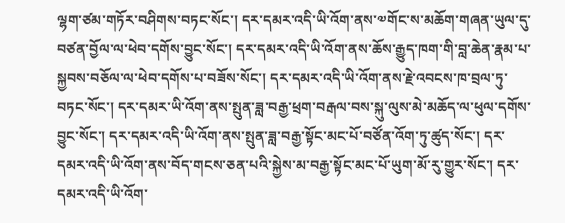ལྷག་ཙམ་གཏོར་བཤིགས་བཏང་སོང་། དར་དམར་འདི་ཡི་འོག་ནས་༧གོང་ས་མཆོག་གཞན་ཡུལ་དུ་བཙན་བྱོལ་ལ་ཕེབ་དགོས་བྱུང་སོང་། དར་དམར་འདི་ཡི་འོག་ནས་ཆོས་རྒྱུད་ཁག་གི་བླ་ཆེན་རྣམ་པ་སྐྱབས་བཅོལ་ལ་ཕེབ་དགོས་པ་བཟོས་སོང་། དར་དམར་འདི་ཡི་འོག་ནས་རྗེ་འབངས་ཁ་བྲལ་ཏུ་བཏང་སོང་། དར་དམར་ཡི་འོག་ནས་སྤུན་ཟླ་བརྒྱ་ཕྲག་བརྒལ་བས་སྐུ་ལུས་མེ་མཆོད་ལ་ཕུལ་དགོས་བྱུང་སོང་། དར་དམར་འདི་ཡི་འོག་ནས་སྤུན་ཟླ་བརྒྱ་སྟོང་མང་པོ་བཙོན་འོག་ཏུ་ཚུད་སོང་། དར་དམར་འདི་ཡི་འོག་ནས་བོད་གངས་ཅན་པའི་སྐྱེས་མ་བརྒྱ་སྟོང་མང་པོ་ཡུག་མོ་རུ་གྱུར་སོང་། དར་དམར་འདི་ཡི་འོག་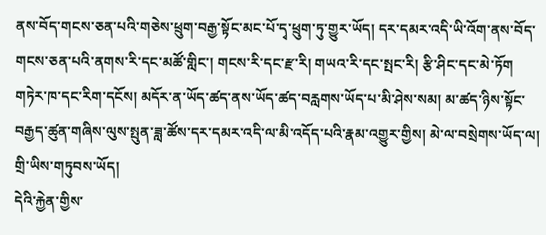ནས་བོད་གངས་ཅན་པའི་གཅེས་ཕྲུག་བརྒྱ་སྟོང་མང་པོ་དྭ་ཕྲུག་ཏུ་གྱུར་ཡོད། དར་དམར་འདི་ཡི་འོག་ནས་བོད་གངས་ཅན་པའི་ནགས་རི་དང་མཚོ་གླིང་། གངས་རི་དང་རྫ་རི། གཡའ་རི་དང་སྤང་རི། རྩི་ཤིང་དང་མེ་ཏོག གཏེར་ཁ་དང་རིག་དངོས། མདོར་ན་ཡོད་ཚད་ནས་ཡོད་ཚད་བརླགས་ཡོད་པ་མི་ཤེས་སམ། མ་ཚད་ཉིས་སྟོང་བརྒྱད་ཚུན་གཞིས་ལུས་སྤུན་ཟླ་ཚོས་དར་དམར་འདི་ལ་མི་འདོད་པའི་རྣམ་འགྱུར་གྱིས། མེ་ལ་བསྲེགས་ཡོད་ལ། གྲི་ཡིས་གཏུབས་ཡོད།
དེའི་རྐྱེན་གྱིས་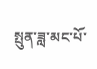སྤུན་ཟླ་མང་པོ་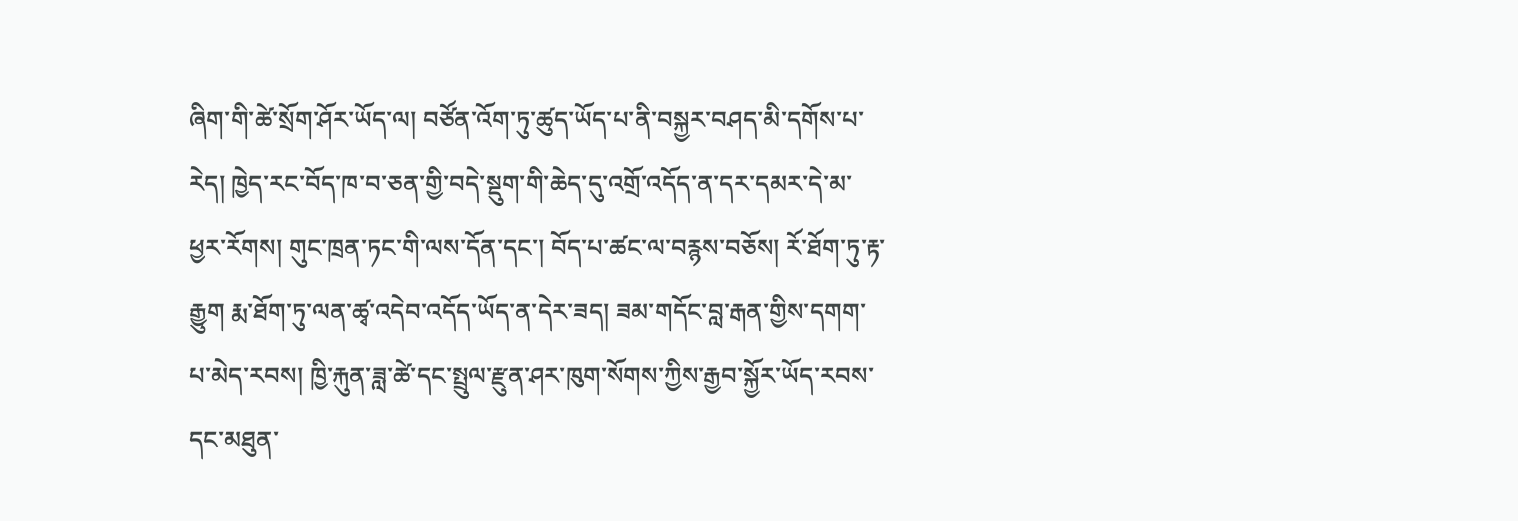ཞིག་གི་ཚེ་སྲོག་ཤོར་ཡོད་ལ། བཙོན་འོག་ཏུ་ཚུད་ཡོད་པ་ནི་བསྐྱར་བཤད་མི་དགོས་པ་རེད། ཁྱེད་རང་བོད་ཁ་བ་ཅན་གྱི་བདེ་སྡུག་གི་ཆེད་དུ་འགྲོ་འདོད་ན་དར་དམར་དེ་མ་ཕྱར་རོགས། གུང་ཁྲན་ཏང་གི་ལས་དོན་དང་། བོད་པ་ཚང་ལ་བརྙས་བཅོས། རོ་ཐོག་ཏུ་རྟ་རྒྱུག རྨ་ཐོག་ཏུ་ལན་ཚྭ་འདེབ་འདོད་ཡོད་ན་དེར་ཟད། ཟམ་གདོང་བླ་རྒན་གྱིས་དགག་པ་མེད་རབས། ཁྱི་རྐུན་ཟླ་ཚེ་དང་སྤྲུལ་རྫུན་ཤར་ཁུག་སོགས་ཀྱིས་རྒྱབ་སྐྱོར་ཡོད་རབས་དང་མཐུན་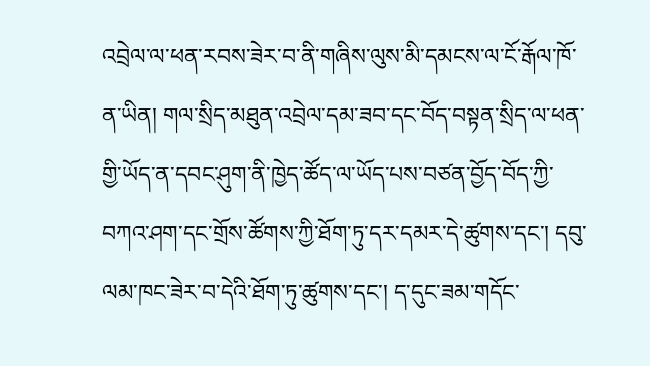འབྲེལ་ལ་ཕན་རབས་ཟེར་བ་ནི་གཞིས་ལུས་མི་དམངས་ལ་ངོ་རྒོལ་ཁོ་ན་ཡིན། གལ་སྲིད་མཐུན་འབྲེལ་དམ་ཟབ་དང་བོད་བསྟན་སྲིད་ལ་ཕན་གྱི་ཡོད་ན་དབང་ཤུག་ནི་ཁྱེད་ཚོད་ལ་ཡོད་པས་བཙན་བྱོད་བོད་ཀྱི་བཀའ་ཤག་དང་གྲོས་ཚོགས་ཀྱི་ཐོག་ཏུ་དར་དམར་དེ་ཚུགས་དང་། དབུ་ལམ་ཁང་ཟེར་བ་དེའི་ཐོག་ཏུ་ཚུགས་དང་། ད་དུང་ཟམ་གདོང་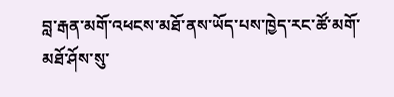བླ་རྒན་མགོ་འཕངས་མཐོ་ནས་ཡོད་པས་ཁྱེད་རང་ཚོ་མགོ་མཐོ་ཤོས་སུ་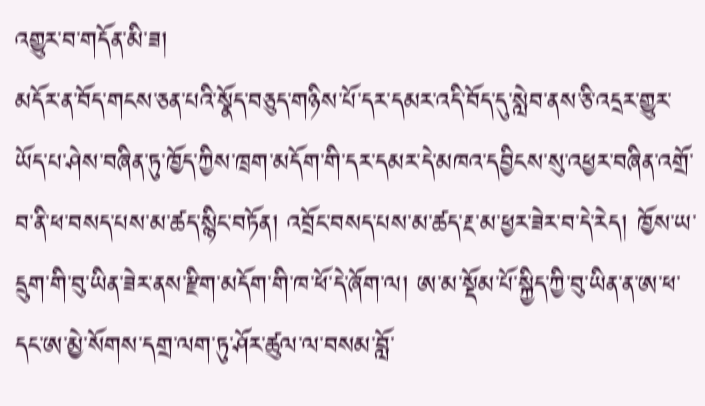འགྱུར་བ་གདོན་མི་ཟ།
མདོར་ན་བོད་གངས་ཅན་པའི་སྣོད་བཅུད་གཉིས་པོ་དར་དམར་འདི་བོད་དུ་སླེབ་ནས་ཅི་འདྲར་གྱུར་ཡོད་པ་ཤེས་བཞིན་ཏུ་ཁྱོད་ཀྱིས་ཁྲག་མདོག་གི་དར་དམར་དེ་མཁའ་དབྱིངས་སུ་འཕྱར་བཞིན་འགྲོ་བ་ནི་ཕ་བསད་པས་མ་ཚད་སྙིང་བཏོན། འབྲོང་བསད་པས་མ་ཚད་རྔ་མ་ཕྱར་ཟེར་བ་དེ་རེད། ཁྱོས་ཡ་དྲུག་གི་བུ་ཡིན་ཟེར་ནས་རྫིག་མདོག་གི་ཁ་ཕོ་དེ་ཞོག་ལ། ཨ་མ་སྡོམ་པོ་སྐྱིད་ཀྱི་བུ་ཡིན་ན་ཨ་ཕ་དང་ཨ་མྱེ་སོགས་དགྲ་ལག་ཏུ་ཤོར་ཚུལ་ལ་བསམ་བློ་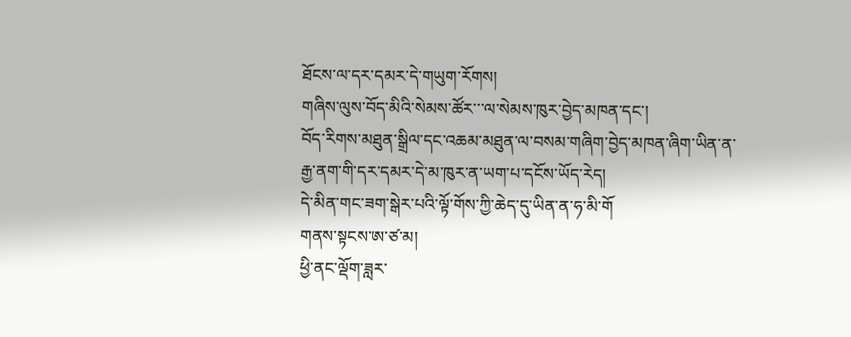ཐོངས་ལ་དར་དམར་དེ་གཡུག་རོགས།
གཞིས་ལུས་བོད་མིའི་སེམས་ཚོར་་་ལ་སེམས་ཁུར་བྱེད་མཁན་དང་།
བོད་རིགས་མཐུན་སྒྲིལ་དང་འཆམ་མཐུན་ལ་བསམ་གཞིག་བྱེད་མཁན་ཞིག་ཡིན་ན་
རྒྱ་ནག་གི་དར་དམར་དེ་མ་ཁུར་ན་ཡག་པ་དངོས་ཡོད་རེད།
དེ་མིན་གང་ཟག་སྒེར་པའི་ལྟོ་གོས་ཀྱི་ཆེད་དུ་ཡིན་ན་ཧ་མི་གོ
གནས་སྟངས་ཨ་ཙ་མ།
ཕྱི་ནང་ལྡོག་ཟླར་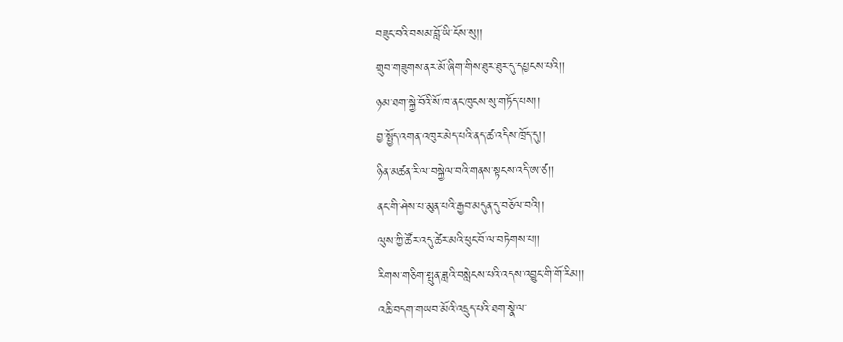བཟུང་བའི་བསམ་བློ་ཡི་ངོས་སུ།།
གྲུབ་གཟུགས་ནར་མོ་ཞིག་གིས་ཐུར་ཐུར་དུ་དཔྱངས་པའི།།
ཉམ་ཐག་སྐྱེ་བོའི་སོ་ཁ་ནང་ཁུངས་སུ་གཏོད་པས།།
བྱ་སྤྱོད་འགན་འཁུར་མེད་པའི་ནད་ཚ་འདིས་ཁྲོད་དུ།།
ཉིན་མཚན་རི་ལ་བསྐྱེལ་བའི་གནས་སྟངས་འདི་ཨ་ཙ།།
ནང་གི་ཤེས་པ་མུན་པའི་རྒྱབ་མདུན་དུ་བཅོལ་བའི།།
ལུས་ཀྱི་ཚོར་འདུ་ཚེར་མའི་ཕུང་བོ་ལ་བཏེགས་པ།།
རིགས་གཅིག་སྤུན་ཟླའི་བསླེངས་པའི་འདས་འབྱུང་གི་གོ་རིམ།།
འཆི་བདག་གཡབ་མོའི་འདྲུད་པའི་ཐག་སྣེ་ལ་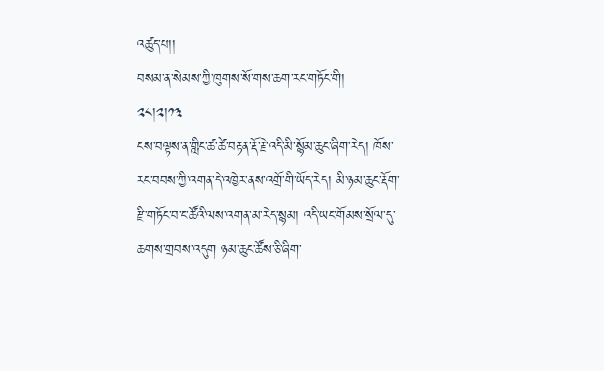འཚུད་པ།།
བསམ་ན་སེམས་ཀྱི་ཁུགས་སོ་གས་ཆག་རང་གཏོང་གི།
༢༨།༢།༡༣
ངས་བལྟས་ན་གླིང་ཚ་ཚེ་བརྟན་རྡོ་རྗེ་འདི་མི་སྙོམ་ཆུང་ཞིག་རེད། ཁོས་རང་བབས་ཀྱི་འགན་དེ་འཁྱེར་ནས་འགྲོ་གི་ཡོད་རེད། མི་ཉམ་ཆུང་རྡོག་རྫི་གཏོང་བ་ང་ཚོའི་ལས་འགན་མ་རེད་སྙམ། འདི་ཡང་གོམས་སྲོལ་དུ་ཆགས་གྲབས་འདུག ཉམ་ཆུང་ཚོས་ཅི་ཞིག་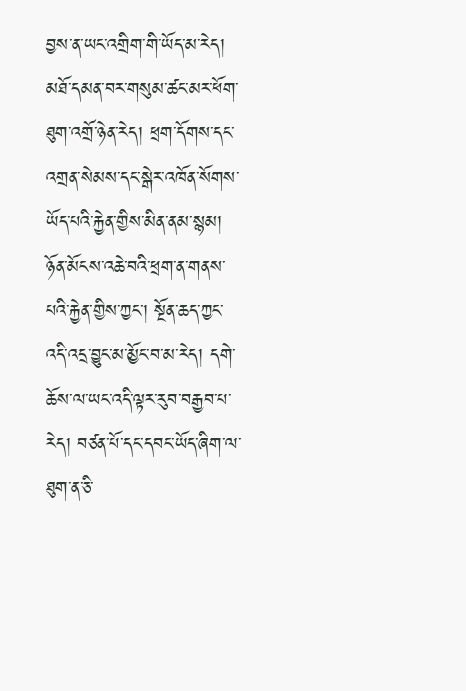བྱས་ན་ཡང་འགྲིག་གི་ཡོད་མ་རེད། མཐོ་དམན་བར་གསུམ་ཚང་མར་ཕོག་ཐུག་འགྲོ་ཉེན་རེད། ཕྲག་དོགས་དང་འགྲན་སེམས་དང་སྒེར་འཁོན་སོགས་ཡོད་པའི་རྐྱེན་གྱིས་མིན་ནམ་སྙམ། ཉོན་མོངས་འཆེ་བའི་ཕྲག་ན་གནས་པའི་རྐྱེན་གྱིས་ཀྱང་། སྔོན་ཆད་ཀྱང་འདི་འདྲ་བྱུང་མ་མྱོང་བ་མ་རེད། དགེ་ཆོས་ལ་ཡང་འདི་ལྟར་རུབ་བརྒྱབ་པ་རེད། བཙན་པོ་དང་དབང་ཡོད་ཞིག་ལ་ཐུག་ན་ཅི་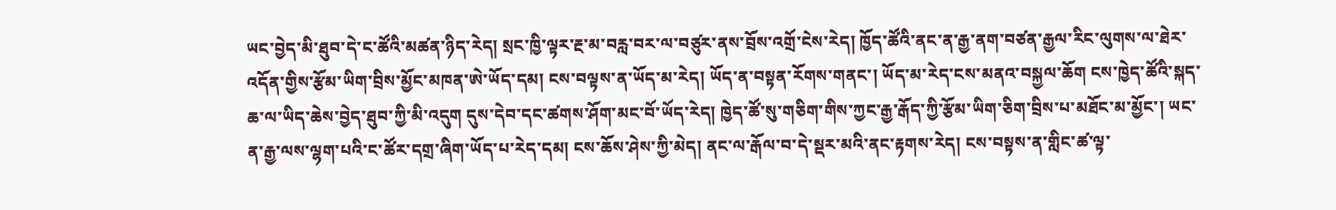ཡང་བྱེད་མི་ཐུབ་དེ་ང་ཚོའི་མཚན་ཉིད་རེད། སྲང་ཁྱི་ལྟར་རྔ་མ་བརླ་བར་ལ་བཙུར་ནས་བྲོས་འགྲོ་ངེས་རེད། ཁྱོད་ཚོའི་ནང་ན་རྒྱ་ནག་བཙན་རྒྱལ་རིང་ལུགས་ལ་ཐེར་འདོན་གྱིས་རྩོམ་ཡིག་བྲིས་མྱོང་མཁན་ཨེ་ཡོད་དམ། ངས་བལྟས་ན་ཡོད་མ་རེད། ཡོད་ན་བསྟན་རོགས་གནང་། ཡོད་མ་རེད་ངས་མནའ་བསྐྱལ་ཆོག ངས་ཁྱེད་ཚོའི་སྐད་ཆ་ལ་ཡིད་ཆེས་བྱེད་ཐུབ་ཀྱི་མི་འདུག དུས་དེབ་དང་ཚགས་ཤོག་མང་བོ་ཡོད་རེད། ཁྱེད་ཚོ་སུ་གཅིག་གིས་ཀྱང་རྒྱ་རྒོད་ཀྱི་རྩོམ་ཡིག་ཅིག་བྲིས་པ་མཐོང་མ་མྱོང་། ཡང་ན་རྒྱ་ལས་ལྷག་པའི་ང་ཚོར་དགྲ་ཞིག་ཡོད་པ་རེད་དམ། ངས་ཆོས་ཤེས་ཀྱི་མེད། ནང་ལ་རྒོལ་བ་དེ་སྡར་མའི་ནང་རྟགས་རེད། ངས་བསྟས་ན་གླིང་ཚ་ལྟ་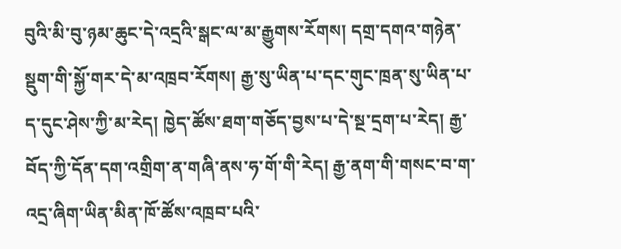བུའི་མི་བུ་ཉམ་ཆུང་དེ་འདྲའི་སྒང་ལ་མ་རྒྱུགས་རོགས། དགྲ་དགའ་གཉེན་སྡུག་གི་སྐྱོ་གར་དེ་མ་འཁྲབ་རོགས། རྒྱ་སུ་ཡིན་པ་དང་གུང་ཁྲན་སུ་ཡིན་པ་ད་དུང་ཤེས་ཀྱི་མ་རེད། ཁྱེད་ཚོས་ཐག་གཅོད་བྱས་པ་དེ་སྔ་དྲག་པ་རེད། རྒྱ་བོད་ཀྱི་དོན་དག་འགྲིག་ན་གཞི་ནས་ཧ་གོ་གི་རེད། རྒྱ་ནག་གི་གསང་བ་ག་འདྲ་ཞིག་ཡིན་མིན་ཁོ་ཚོས་འཁྲབ་པའི་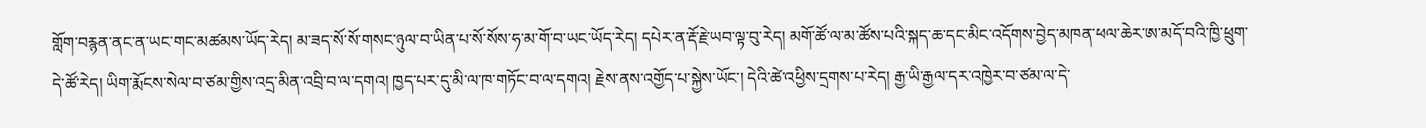གློག་བརྙན་ནང་ན་ཡང་གང་མཚམས་ཡོད་རེད། མ་ཟད་སོ་སོ་གསང་ཉུལ་བ་ཡིན་པ་སོ་སོས་ཧ་མ་གོ་བ་ཡང་ཡོད་རེད། དཔེར་ན་རྡོ་རྗེ་ཡབ་ལྟ་བུ་རེད། མགོ་ཚོ་ལ་མ་ཚོས་པའི་སྐད་ཆ་དང་མིང་འདོགས་བྱེད་མཁན་ཕལ་ཆེར་ཨ་མདོ་བའི་ཁྱི་ཕྲུག་དེ་ཚོ་རེད། ཡིག་རྨོངས་སེལ་བ་ཙམ་གྱིས་འདྲ་མིན་འབྲི་བ་ལ་དགའ། ཁྱད་པར་དུ་མི་ལ་ཁ་གཏོང་བ་ལ་དགའ། རྗེས་ནས་འགྱོད་པ་སྐྱེས་ཡོང་། དེའི་ཚེ་འཕྱིས་དྲགས་པ་རེད། རྒྱ་ཡི་རྒྱལ་དར་འཁྱེར་བ་ཙམ་ལ་དེ་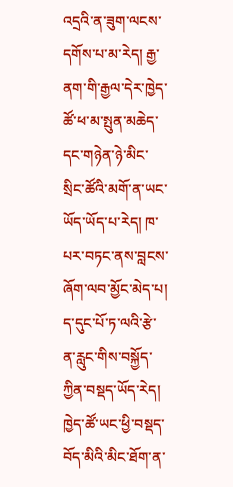འདྲའི་ན་ཟུག་ལངས་དགོས་པ་མ་རེད། རྒྱ་ནག་གི་རྒྱལ་དེར་ཁྱེད་ཚོ་ཕ་མ་སྤུན་མཆེད་དང་གཉེན་ཉེ་མིང་སྲིང་ཚོའི་མགོ་ན་ཡང་ཡོད་ཡོད་པ་རེད། ཁ་པར་བཏང་ནས་བླངས་ཞོག་ལབ་མྱོང་མེད་པ། ད་དུང་པོ་ཏ་ལའི་རྩེ་ན་རླུང་གིས་བསྐྱོད་ཀྱིན་བསྡད་ཡོད་རེད། ཁྱེད་ཚོ་ཡང་ཕྱི་བསྡད་བོད་མིའི་མིང་ཐོག་ན་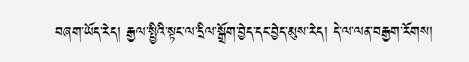བཞག་ཡོད་རེད། རྒྱལ་སྤྱིའི་སྟང་ལ་དྲིལ་སྒྲོག་བྱེད་དང་བྱེད་མུས་རེད། དེ་ལ་ལན་བརྒྱག་རོགས།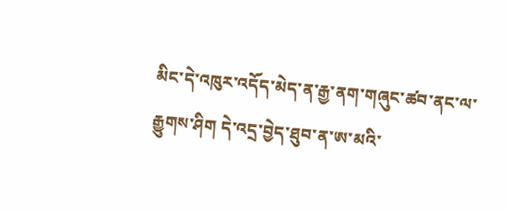མིང་དེ་འཁུར་འདོད་མེད་ན་རྒྱ་ནག་གཞུང་ཚབ་ནང་ལ་རྒྱུགས་ཤིག དེ་འདྲ་བྱེད་ཐུབ་ན་ཨ་མའི་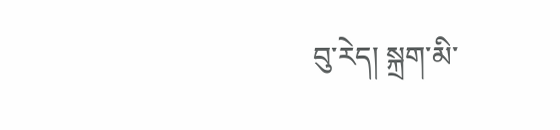བུ་རེད། སྐྲག་མི་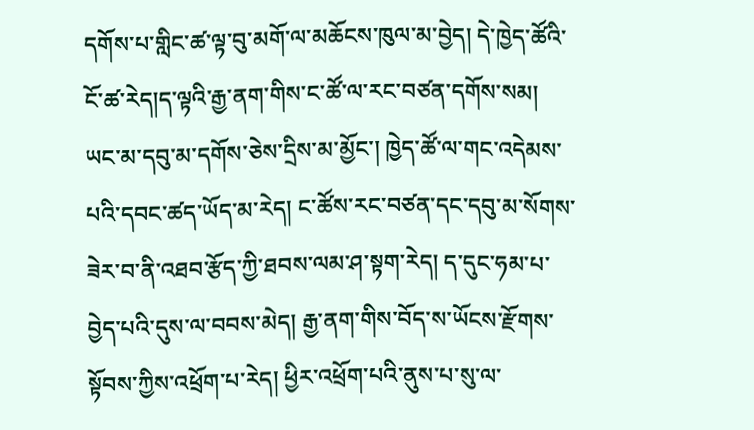དགོས་པ་གླིང་ཚ་ལྟ་བུ་མགོ་ལ་མཆོངས་ཁུལ་མ་བྱེད། དེ་ཁྱེད་ཚོའི་ངོ་ཚ་རེད།ད་ལྟའི་རྒྱ་ནག་གིས་ང་ཚོ་ལ་རང་བཙན་དགོས་སམ། ཡང་མ་དབུ་མ་དགོས་ཅེས་དྲིས་མ་མྱོང་། ཁྱེད་ཚོ་ལ་གང་འདེམས་པའི་དབང་ཚད་ཡོད་མ་རེད། ང་ཚོས་རང་བཙན་དང་དབུ་མ་སོགས་ཟེར་བ་ནི་འཐབ་རྩོད་ཀྱི་ཐབས་ལམ་ཤ་སྟག་རེད། ད་དུང་ཧམ་པ་བྱེད་པའི་དུས་ལ་བབས་མེད། རྒྱ་ནག་གིས་བོད་ས་ཡོངས་རྫོགས་སྟོབས་ཀྱིས་འཕྲོག་པ་རེད། ཕྱིར་འཕྲོག་པའི་ནུས་པ་སུ་ལ་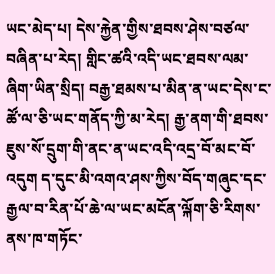ཡང་མེད་པ། དེས་རྐྱེན་གྱིས་ཐབས་ཤེས་བཙལ་བཞིན་པ་རེད། གླིང་ཚའི་འདི་ཡང་ཐབས་ལམ་ཞིག་ཡིན་སྲིད། བརྒྱ་ཐམས་པ་མིན་ན་ཡང་དེས་ང་ཚོ་ལ་ཅི་ཡང་གནོད་ཀྱི་མ་རེད། རྒྱ་ནག་གི་ཐབས་ཇུས་སོ་དྲུག་གི་ནང་ན་ཡང་འདི་འདྲ་བོ་མང་བོ་འདུག ད་དུང་མི་འགའ་ཤས་ཀྱིས་བོད་གཞུང་དང་རྒྱལ་བ་རིན་པོ་ཆེ་ལ་ཡང་མངོན་ལྐོག་ཅི་རིགས་ནས་ཁ་གཏོང་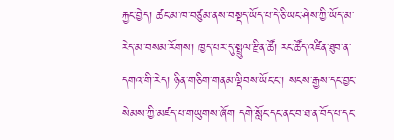རྐྱང་བྱེད། ཚང་མ་ཁ་བཙུམ་ནས་བསྡད་ཡོད་པ་དེ་ཅི་ཡང་ཤེས་ཀྱི་ཡོད་མ་རེད་མ་བསམ་རོགས། ཁྱད་པར་དུ་སྤྲུལ་རྫིན་ཚོ། རང་ཚོད་འཛིན་ཐུབ་ན་དགའ་གི་རེད། ཉིན་གཅིག་གནམ་ལྡིབས་ཡོང་ང་། སངས་རྒྱས་དང་བྱང་སེམས་ཀྱི་མཛད་པ་གཡུགས་ཞོག དགེ་སློང་དང་ནང་བ་ཐ་ན་བོད་པ་དང་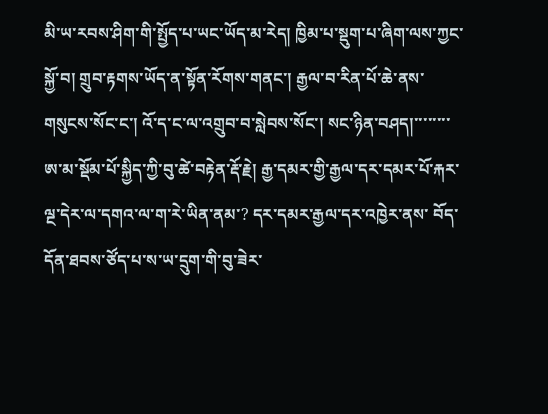མི་ཡ་རབས་ཤིག་གི་སྤྱོད་པ་ཡང་ཡོད་མ་རེད། ཁྱིམ་པ་སྡུག་པ་ཞིག་ལས་ཀྱང་སྐྱོ་བ། གྲུབ་རྟགས་ཡོད་ན་སྟོན་རོགས་གནང་། རྒྱལ་བ་རིན་པོ་ཆེ་ནས་གསུངས་སོང་ང་། འོ་ད་ང་ལ་འགྲུབ་བ་སླེབས་སོང་། སང་ཉིན་བཤད།་་་་་་་་
ཨ་མ་སྡོམ་པོ་སྐྱིད་ཀྱི་བུ་ཚེ་བརྟེན་རྡོ་རྗེ། རྒྱ་དམར་གྱི་རྒྱལ་དར་དམར་པོ་རྐར་ལྔ་དེར་ལ་དགའ་ལ་ག་རེ་ཡིན་ནམ་? དར་དམར་རྒྱལ་དར་འཁྱེར་ནས་ བོད་དོན་ཐབས་ཙོད་པ་ས་ཡ་དྲུག་གི་བུ་ཟེར་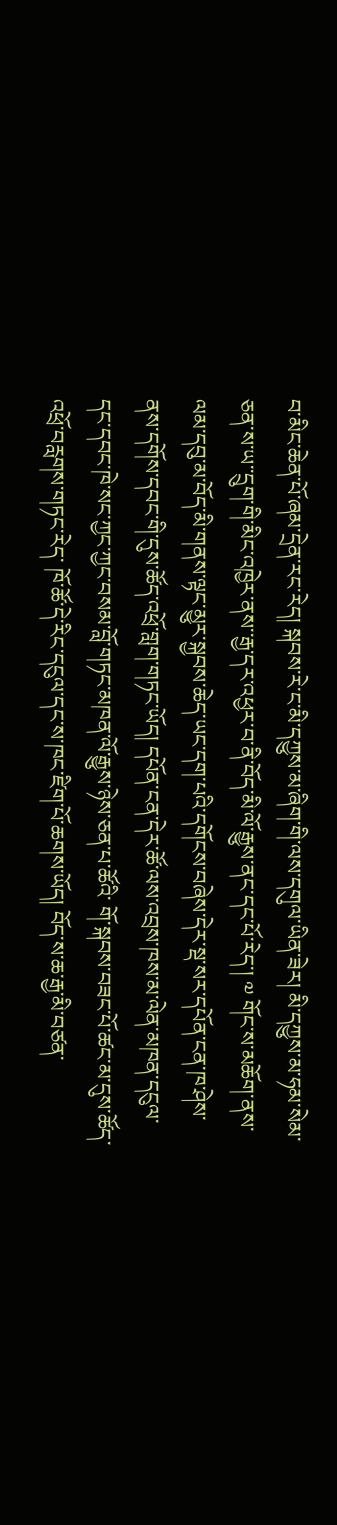བ་མིང་ཆེན་པོ་ཞམ་དྲེན་རང་རེད། སྐབས་རེ་ང་མི་དཀྱུས་མ་ཞིག་གི་ལས་དགུལ་ཡིན་ཟེར། མི་དཀྱུས་མ་ཧམ་སེམ་ཅན་ས་ཡ་་དྲུག་གི་མིང་འཁྱེར་ནས་་རྒྱ་དར་འཕྱར་བ་ནི་བོད་མི་ལོ་རྒྱུས་ནང་དང་པོ་རེད་། ༧ གོང་ས་མཆོག་ནས་ལམ་དབུ་མ་བོད་མི་གནས་ལྟང་མྱུར་སྐྱབས་ཆེད་ཡང་དག་པའི་དགོངས་བཞེས་དེར་སྡ་སར་དཔོན་ངན་ཁ་ཤེས་ནས་དགོས་དབང་གི་དུས་ཚོད་འཕྲོ་གླག་གཏང་ཡོད། དཔོན་ངན་དེར་ཚོ་ལས་འབྲས་ཁས་མ་ལེན་མཁན་དངུལ་དང་དབང་ཁེ་སང་ཀྱང་ཀྱང་བསམ་བློ་གཏང་མཁན་ལོ་རྒྱུས་ཉེས་ཅན་པ་ཚོའི་ གོ་སྐབས་བཟང་པོ་ཚང་མ་དུས་ཚོད་འཕྲོ་བརླགས་གཏང་རེད་ ཁོ་ཚོ་དེ་རིང་དངུལ་དང་ས་ཁང་ཛིག་པོ་ཆགས་ཡོད། བོད་ས་ཆ་རྒྱ་མི་བཙན་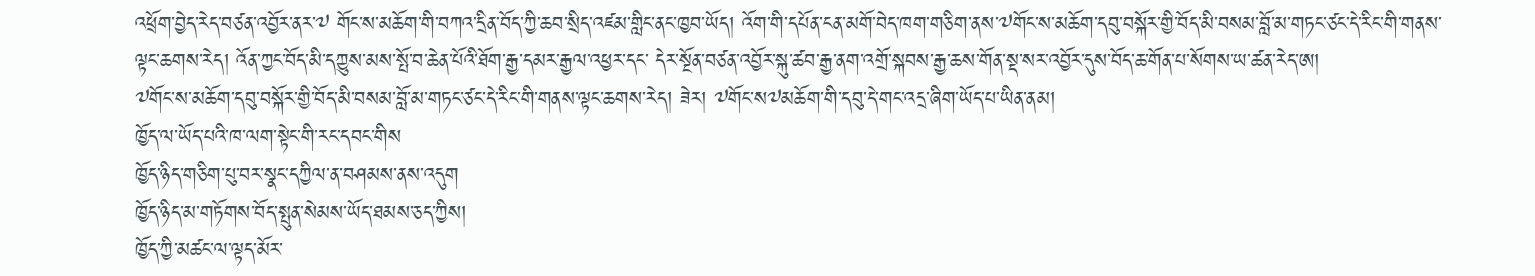འཕྲོག་བྱེད་རེད་བཙན་འབྱོར་ནར་༧ གོང་ས་མཆོག་གི་བཀའ་དྲིན་བོད་ཀྱི་ཆབ་སྲིད་འཛམ་གླིང་ནང་ཁྱབ་ཡོད། འོག་གི་དཔོན་ངན་མགོ་བེད་ཁག་གཅིག་ནས་༧གོང་ས་མཆོག་དབུ་བསྐོར་གྱི་བོད་མི་བསམ་བློ་མ་གཏང་ཙང་དེ་རིང་གི་གནས་ལྟང་ཆགས་རེད། འོན་ཀྱང་བོད་མི་དཀྱུས་མས་སྤོ་བ་ཆེན་པོའི་ཐོག་རྒྱ་དམར་རྒྱལ་འཕྱར་དང་ དེར་སྔོན་བཙན་འབྱོར་སྐུ་ཚབ་རྒྱ་ནག་འགྲོ་སྐབས་རྒྱ་ཆས་གོན་སྡ་སར་འབྱོར་དུས་བོད་ཆ་གོན་པ་སོགས་ཡ་ཚན་རེད་ཨ།
༧གོང་ས་མཆོག་དབུ་བསྐོར་གྱི་བོད་མི་བསམ་བློ་མ་གཏང་ཙང་དེ་རིང་གི་གནས་ལྟང་ཆགས་རེད། ཟེར། ༧གོང་ས༧མཆོག་གི་དབུ་དེ་གང་འདྲ་ཞིག་ཡོད་པ་ཡིན་ནམ།
ཁྱོད་ལ་ཡོད་པའི་ཁ་ལག་སྟེང་གི་རང་དབང་གིས
ཁྱོད་ཉིད་གཅིག་པུ་བར་སྣང་དཀྱིལ་ན་བཤམས་ནས་འདུག
ཁྱོད་ཉིད་མ་གཏོགས་བོད་སྤུན་སེམས་ཡོད་ཐམས་ཅད་ཀྱིས།
ཁྱོད་ཀྱི་མཚང་ལ་ལྟད་མོར་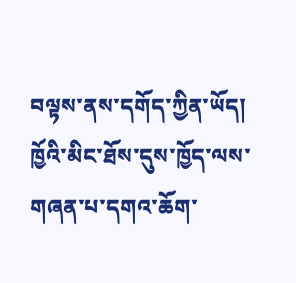བལྟས་ནས་དགོད་ཀྱིན་ཡོད།
ཁྱོའི་མིང་ཐོས་དུས་ཁྱོད་ལས་གཞན་པ་དགའ་ཆོག་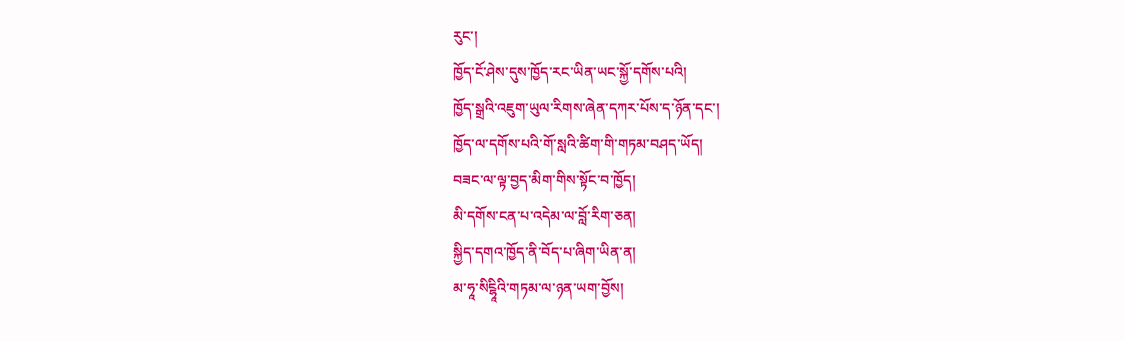རུང་།
ཁྱོད་ངོ་ཤེས་དུས་ཁྱོད་རང་ཡིན་ཡང་སྐྱོ་དགོས་པའི།
ཁྱོད་སྒྲའི་འཇུག་ཡུལ་རིགས་ཞེན་དཀར་པོས་ད་ཉོན་དང་།
ཁྱོད་ལ་དགོས་པའི་གོ་སླའི་ཚིག་གི་གཏམ་བཤད་ཡོད།
བཟང་ལ་ལྟ་བྱད་མིག་གིས་སྟོང་བ་ཁྱོད།
མི་དགོས་ངན་པ་འདེམ་ལ་བློ་རིག་ཅན།
སྐྱིད་དགའ་ཁྱོད་ནི་བོད་པ་ཞིག་ཡིན་ན།
མ་ཧཱ་སིངྷཱིའི་གཏམ་ལ་ཉན་ཡག་བྱོས།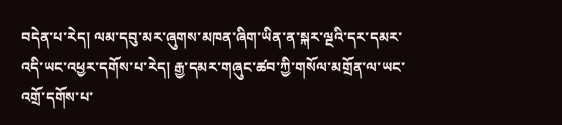བདེན་པ་རེད། ལམ་དབུ་མར་ཞུགས་མཁན་ཞིག་ཡིན་ན་སྐར་ལྔའི་དར་དམར་འདི་ཡང་འཕྱར་དགོས་པ་རེད། རྒྱ་དམར་གཞུང་ཚབ་ཀྱི་གསོལ་མགྲོན་ལ་ཡང་འགྲོ་དགོས་པ་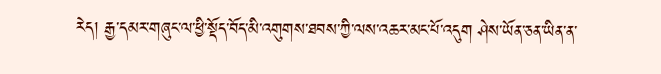རེད། རྒྱ་དམར་གཞུང་ལ་ཕྱི་སྡོད་བོད་མི་འགུགས་ཐབས་ཀྱི་ལས་འཆར་མང་པོ་འདུག ཤེས་ཡོན་ཅན་ཡིན་ན་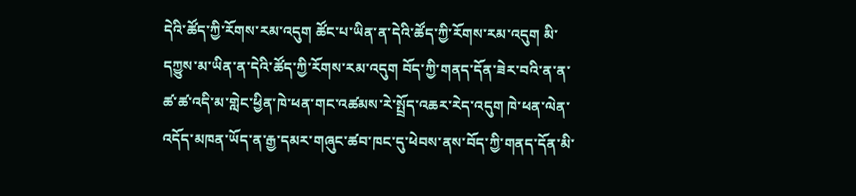དེའི་ཚོད་ཀྱི་རོགས་རམ་འདུག ཚོང་པ་ཡིན་ན་དེའི་ཚོད་ཀྱི་རོགས་རམ་འདུག མི་དཀྱུས་མ་ཡིན་ན་དེའི་ཚོད་ཀྱི་རོགས་རམ་འདུག བོད་ཀྱི་གནད་དོན་ཟེར་བའི་ན་ན་ཚ་ཚ་འདི་མ་གླེང་ཕྱིན་ཁེ་ཕན་གང་འཚམས་རེ་སྤྲོད་འཆར་རེད་འདུག ཁེ་ཕན་ལེན་འདོད་མཁན་ཡོད་ན་རྒྱ་དམར་གཞུང་ཚབ་ཁང་དུ་ཕེབས་ནས་བོད་ཀྱི་གནད་དོན་མི་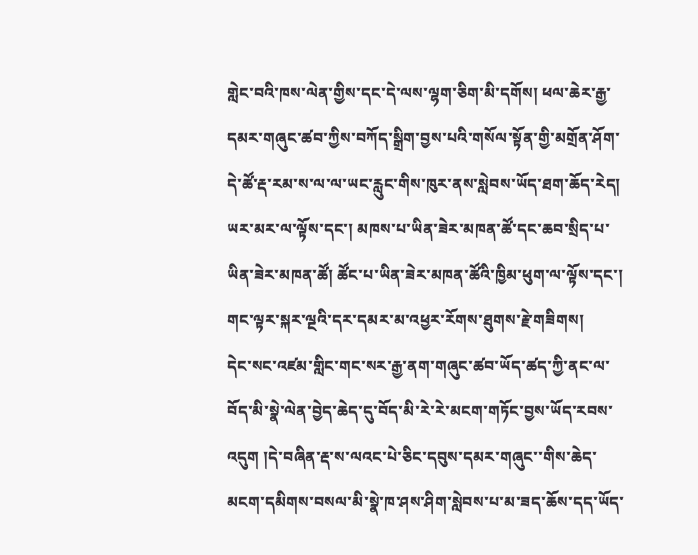གླེང་བའི་ཁས་ལེན་གྱིས་དང་དེ་ལས་ལྷག་ཅིག་མི་དགོས། ཕལ་ཆེར་རྒྱ་དམར་གཞུང་ཚབ་ཀྱིས་བཀོད་སྒྲིག་བྱས་པའི་གསོལ་སྟོན་གྱི་མགྲོན་ཤོག་དེ་ཚོ་རྡ་རམ་ས་ལ་ལ་ཡང་རླུང་གིས་ཁུར་ནས་སླེབས་ཡོད་ཐག་ཆོད་རེད། ཡར་མར་ལ་ལྟོས་དང་། མཁས་པ་ཡིན་ཟེར་མཁན་ཚོ་དང་ཆབ་སྲིད་པ་ཡིན་ཟེར་མཁན་ཚོ། ཚོང་པ་ཡིན་ཟེར་མཁན་ཚོའི་ཁྱིམ་ཕུག་ལ་ལྟོས་དང་།
གང་ལྟར་སྐར་ལྔའི་དར་དམར་མ་འཕྱར་རོགས་ཐུགས་རྗེ་གཟིགས།
དེང་སང་འཛམ་གླིང་གང་སར་རྒྱ་ནག་གཞུང་ཚབ་ཡོད་ཚད་ཀྱི་ནང་ལ་བོད་མི་སྣེ་ལེན་བྱེད་ཆེད་དུ་བོད་མི་རེ་རེ་མངག་གཏོང་བྱས་ཡོད་རབས་འདུག །དེ་བཞིན་རྡ་ས་ལའང་པེ་ཅིང་དབུས་དམར་གཞུང་་གིས་ཆེད་མངག་དམིགས་བསལ་མི་སྣེ་ཁ་ཤས་ཤིག་སླེབས་པ་མ་ཟད་ཆོས་དད་ཡོད་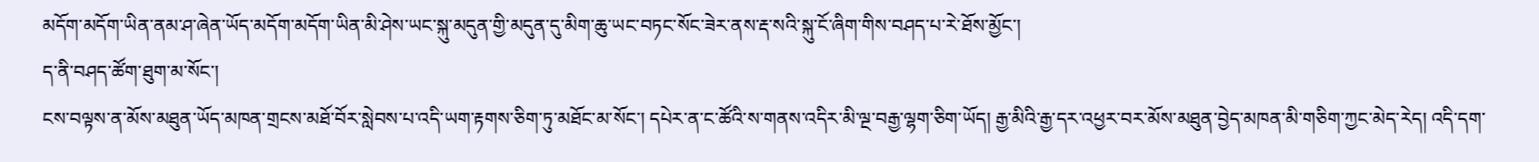མདོག་མདོག་ཡིན་ནམ་ཤ་ཞེན་ཡོད་མདོག་མདོག་ཡིན་མི་ཤེས་ཡང་སྐུ་མདུན་གྱི་མདུན་དུ་མིག་ཆུ་ཡང་བཏང་སོང་ཟེར་ནས་རྡ་སའི་སྐུ་ངོ་ཞིག་གིས་བཤད་པ་རེ་ཐོས་མྱོང་།
ད་ནི་བཤད་ཚོག་ཐུག་མ་སོང་།
ངས་བལྟས་ན་མོས་མཐུན་ཡོད་མཁན་གྲངས་མཐོ་བོར་སླེབས་པ་འདི་ཡག་རྟགས་ཅིག་ཏུ་མཐོང་མ་སོང་། དཔེར་ན་ང་ཚོའི་ས་གནས་འདིར་མི་ལྔ་བརྒྱ་ལྷག་ཅིག་ཡོད། རྒྱ་མིའི་རྒྱ་དར་འཕྱར་བར་མོས་མཐུན་བྱེད་མཁན་མི་གཅིག་ཀྱང་མེད་རེད། འདི་དག་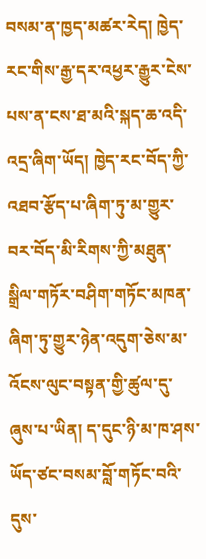བསམ་ན་ཁྱད་མཚར་རེད། ཁྱེད་རང་གིས་རྒྱ་དར་འཕྱར་རྒྱུར་ངེས་པས་ན་ངས་ཐ་མའི་སྐད་ཆ་འདི་འདྲ་ཞིག་ཡོད། ཁྱེད་རང་བོད་ཀྱི་འཐབ་རྩོད་པ་ཞིག་ཏུ་མ་གྱུར་བར་བོད་མི་རིགས་ཀྱི་མཐུན་སྒྲིལ་གཏོར་བཤིག་གཏོང་མཁན་ཞིག་ཏུ་གྱུར་ཉེན་འདུག་ཅེས་མ་འོངས་ལུང་བསྟན་གྱི་ཚུལ་དུ་ཞུས་པ་ཡིན། ད་དུང་ཉི་མ་ཁ་ཤས་ཡོད་ཙང་བསམ་བློ་གཏོང་བའི་དུས་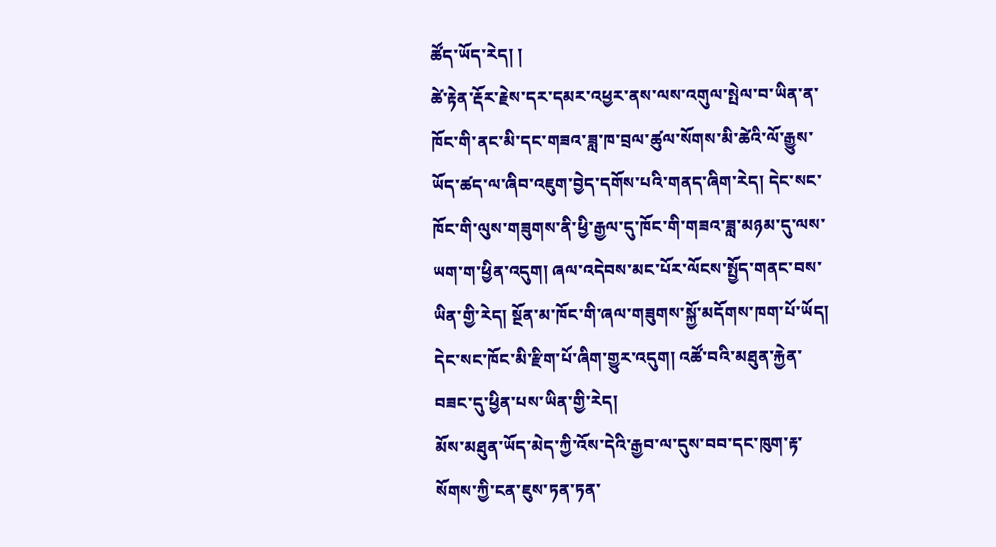ཚོད་ཡོད་རེད། །
ཚེ་རྟེན་རྡོར་རྗེས་དར་དམར་འཕྱར་ནས་ལས་འགུལ་སྤེལ་བ་ཡིན་ན་ཁོང་གི་ནང་མི་དང་གཟའ་ཟླ་ཁ་བྲལ་ཚུལ་སོགས་མི་ཚེའི་ལོ་རྒྱུས་ཡོད་ཚད་ལ་ཞིབ་འཇུག་བྱེད་དགོས་པའི་གནད་ཞིག་རེད། དེང་སང་ཁོང་གི་ལུས་གཟུགས་ནི་ཕྱི་རྒྱལ་དུ་ཁོང་གི་གཟའ་ཟླ་མཉམ་དུ་ལས་ཡག་ག་ཕྱིན་འདུག། ཞལ་འདེབས་མང་པོར་ལོངས་སྤྱོད་གནང་བས་ཡིན་གྱི་རེད། སྔོན་མ་ཁོང་གི་ཞལ་གཟུགས་སྐྱོ་མདོགས་ཁག་པོ་ཡོད། དེང་སང་ཁོང་མི་རྫིག་པོ་ཞིག་གྱུར་འདུག། འཚོ་བའི་མཐུན་རྐྱེན་བཟང་དུ་ཕྱིན་པས་ཡིན་གྱི་རེད།
མོས་མཐུན་ཡོད་མེད་ཀྱི་འོས་དེའི་རྒྱབ་ལ་དུས་བབ་དང་ཁུག་རྟ་སོགས་ཀྱི་ངན་ཇུས་ཏན་ཏན་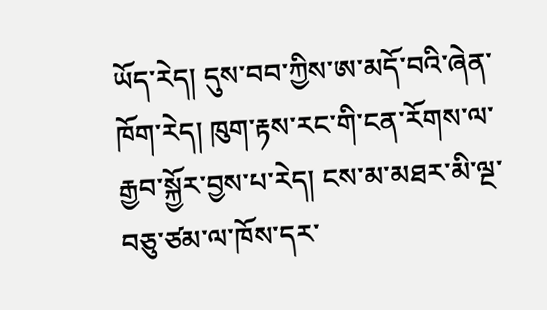ཡོད་རེད། དུས་བབ་ཀྱིས་ཨ་མདོ་བའི་ཞེན་ཁོག་རེད། ཁུག་རྟས་རང་གི་ངན་རོགས་ལ་རྒྱབ་སྐྱོར་བྱས་པ་རེད། ངས་མ་མཐར་མི་ལྔ་བཅུ་ཙམ་ལ་ཁོས་དར་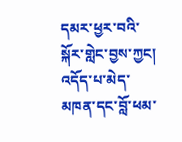དམར་ཕྱར་བའི་སྐོར་གླེང་བྱས་ཀྱང། འདོད་པ་མེད་མཁན་དང་བློ་ཕམ་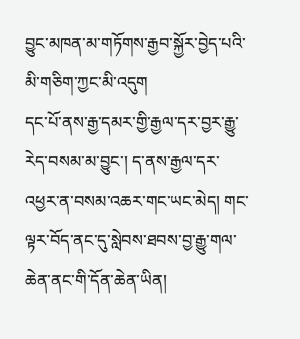བྱུང་མཁན་མ་གཏོགས་རྒྱབ་སྐྱོར་བྱེད་པའི་མི་གཅིག་ཀྱང་མི་འདུག
དང་པོ་ནས་རྒྱ་དམར་གྱི་རྒྱལ་དར་བྱར་རྒྱུ་རེད་བསམ་མ་བྱུང་། ད་ནས་རྒྱལ་དར་འཕྱར་ན་བསམ་འཆར་གང་ཡང་མེད། གང་ལྟར་བོད་ནང་དུ་སླེབས་ཐབས་བྱ་རྒྱུ་གལ་ཆེན་ནང་གི་དོན་ཆེན་ཡིན།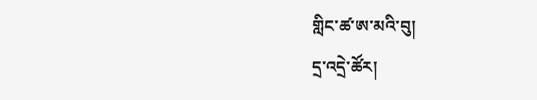གླིང་ཚ་ཨ་མའི་བུ།
དྲ་འདྲེ་ཚོར།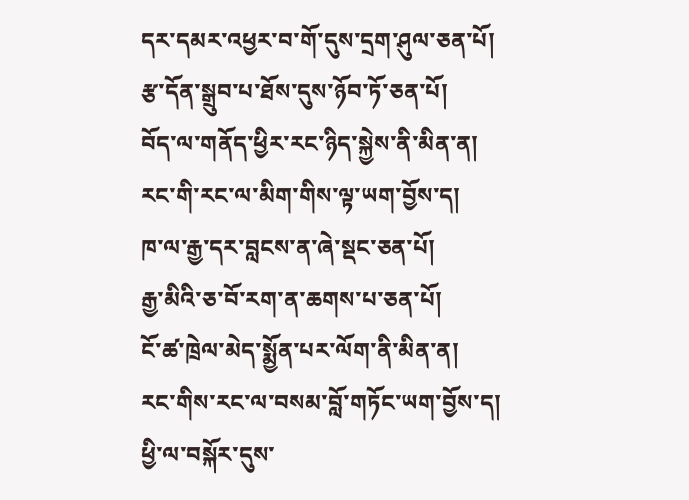དར་དམར་འཕྱར་བ་གོ་དུས་དྲག་ཤུལ་ཅན་པོ།
རྩ་དོན་སྒྲུབ་པ་ཐོས་དུས་ཉོབ་ཏོ་ཅན་པོ།
བོད་ལ་གནོད་ཕྱིར་རང་ཉིད་སྐྱེས་ནི་མིན་ན།
རང་གི་རང་ལ་མིག་གིས་ལྟ་ཡག་བྱོས་ད།
ཁ་ལ་རྒྱ་དར་བླངས་ན་ཞེ་སྡང་ཅན་པོ།
རྒྱ་མིའི་ཅ་བོ་རག་ན་ཆགས་པ་ཅན་པོ།
ངོ་ཚ་ཁྲེལ་མེད་སྨྱོན་པར་ལོག་ནི་མིན་ན།
རང་གིས་རང་ལ་བསམ་བློ་གཏོང་ཡག་བྱོས་ད།
ཕྱི་ལ་བསྐོར་དུས་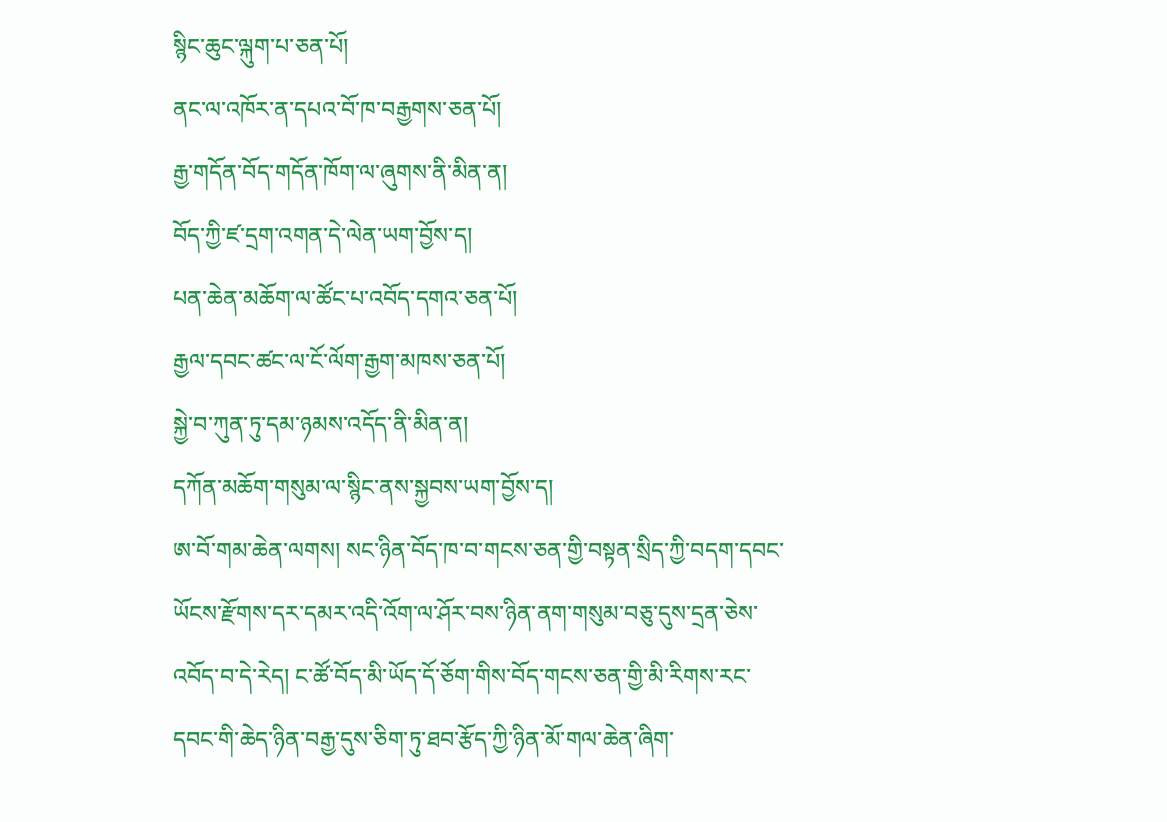སྙིང་ཆུང་ལྐུག་པ་ཅན་པོ།
ནང་ལ་འཁོར་ན་དཔའ་བོ་ཁ་བརྒྱགས་ཅན་པོ།
རྒྱ་གདོན་བོད་གདོན་ཁོག་ལ་ཞུགས་ནི་མིན་ན།
བོད་ཀྱི་ཛ་དྲག་འགན་དེ་ལེན་ཡག་བྱོས་ད།
པན་ཆེན་མཆོག་ལ་ཚོང་པ་འབོད་དགའ་ཅན་པོ།
རྒྱལ་དབང་ཚང་ལ་ངོ་ལོག་རྒྱག་མཁས་ཅན་པོ།
སྐྱེ་བ་ཀུན་ཏུ་དམ་ཉམས་འདོད་ནི་མིན་ན།
དཀོན་མཆོག་གསུམ་ལ་སྙིང་ནས་སྐྱབས་ཡག་བྱོས་ད།
ཨ་བོ་གམ་ཆེན་ལགས། སང་ཉིན་བོད་ཁ་བ་གངས་ཅན་གྱི་བསྟན་སྲིད་ཀྱི་བདག་དབང་ཡོངས་རྫོགས་དར་དམར་འདི་འོག་ལ་ཤོར་བས་ཉིན་ནག་གསུམ་བཅུ་དུས་དྲན་ཅེས་འབོད་བ་དེ་རེད། ང་ཚོ་བོད་མི་ཡོད་དོ་ཅོག་གིས་བོད་གངས་ཅན་གྱི་མི་རིགས་རང་དབང་གི་ཆེད་ཉིན་བརྒྱ་དུས་ཅིག་ཏུ་ཐབ་རྩོད་ཀྱི་ཉིན་མོ་གལ་ཆེན་ཞིག་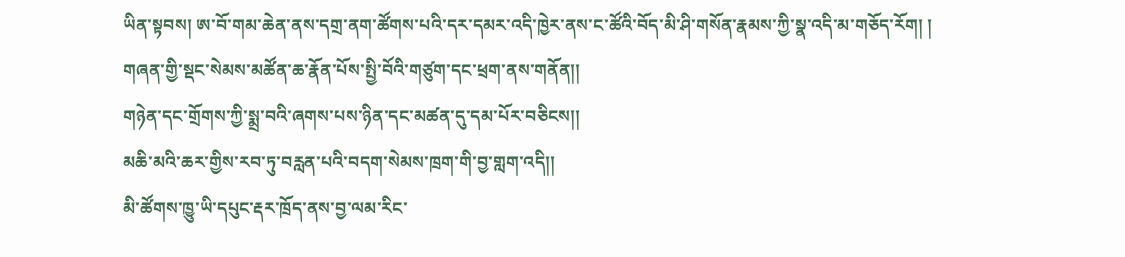ཡིན་སྟབས། ཨ་བོ་གམ་ཆེན་ནས་དགྲ་ནག་ཚོགས་པའི་དར་དམར་འདི་ཁྱེར་ནས་ང་ཚོའི་བོད་མི་ཤི་གསོན་རྣམས་ཀྱི་སྣ་འདི་མ་གཅོད་རོག། །
གཞན་གྱི་སྡང་སེམས་མཚོན་ཆ་རྣོན་པོས་སྤྱི་བོའི་གཙུག་དང་ཕྲག་ནས་གནོན།།
གཉེན་དང་གྲོགས་ཀྱི་སྨྲ་བའི་ཞགས་པས་ཉིན་དང་མཚན་དུ་དམ་པོར་བཅིངས།།
མཆི་མའི་ཆར་གྱིས་རབ་ཏུ་བརླན་པའི་བདག་སེམས་ཁྲག་གི་བྱ་གླག་འདི།།
མི་ཚོགས་ཁྱུ་ཡི་དཔུང་རྡར་ཁྲོད་ནས་བྱ་ལམ་རིང་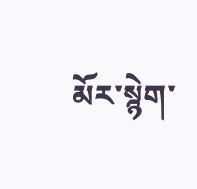མོར་སྙེག་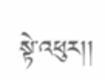སྟེ་འཕུར།།